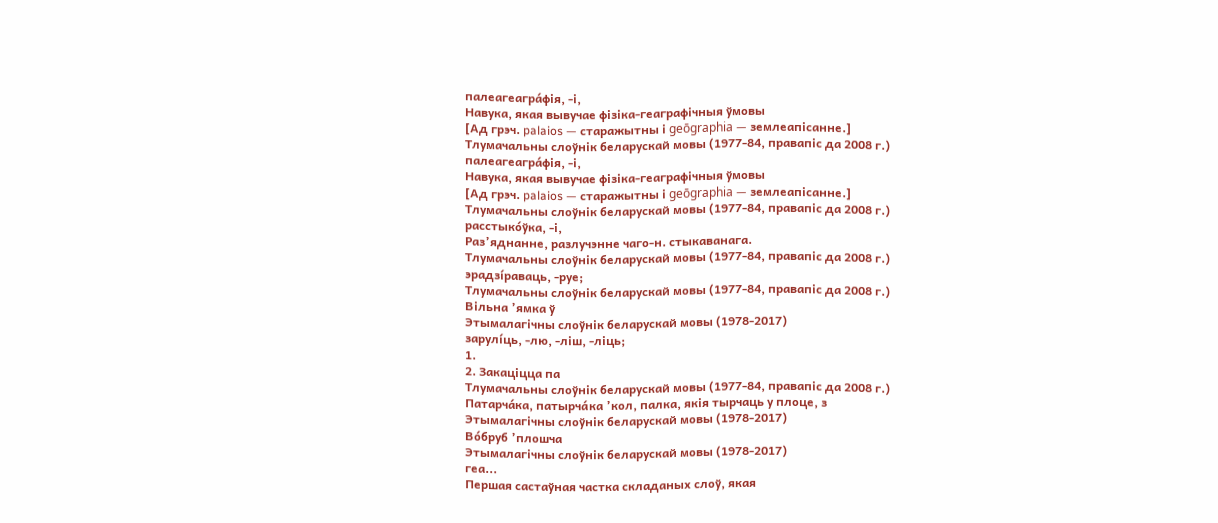палеагеагра́фія, ‑і,
Навука, якая вывучае фізіка-геаграфічныя ўмовы
[Ад грэч. palaios — старажытны і geōgraphia — землеапісанне.]
Тлумачальны слоўнік беларускай мовы (1977-84, правапіс да 2008 г.)
палеагеагра́фія, ‑і,
Навука, якая вывучае фізіка-геаграфічныя ўмовы
[Ад грэч. palaios — старажытны і geōgraphia — землеапісанне.]
Тлумачальны слоўнік беларускай мовы (1977-84, правапіс да 2008 г.)
расстыко́ўка, ‑і,
Раз’яднанне, разлучэнне чаго‑н. стыкаванага.
Тлумачальны слоўнік беларускай мовы (1977-84, правапіс да 2008 г.)
эрадзі́раваць, ‑руе;
Тлумачальны слоўнік беларускай мовы (1977-84, правапіс да 2008 г.)
Вільна ’ямка ў
Этымалагічны слоўнік беларускай мовы (1978-2017)
зарулі́ць, ‑лю, ‑ліш, ‑ліць;
1.
2. Закаціцца па
Тлумачальны слоўнік беларускай мовы (1977-84, правапіс да 2008 г.)
Патарча́ка, патырча́ка ’кол, палка, якія тырчаць у плоце, з
Этымалагічны слоўнік беларускай мовы (1978-2017)
Во́бруб ’плошча
Этымалагічны слоўнік беларускай мовы (1978-2017)
геа...
Першая састаўная частка складаных слоў, якая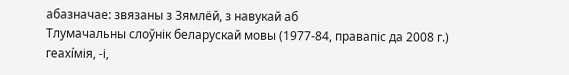абазначае: звязаны з Зямлёй, з навукай аб
Тлумачальны слоўнік беларускай мовы (1977-84, правапіс да 2008 г.)
геахі́мія, ‑і,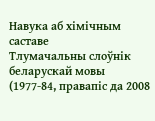Навука аб хімічным саставе
Тлумачальны слоўнік беларускай мовы (1977-84, правапіс да 2008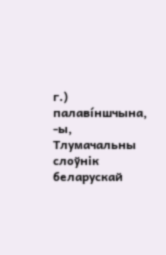г.)
палаві́ншчына, ‑ы,
Тлумачальны слоўнік беларускай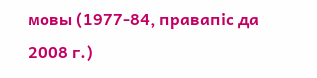мовы (1977-84, правапіс да 2008 г.)